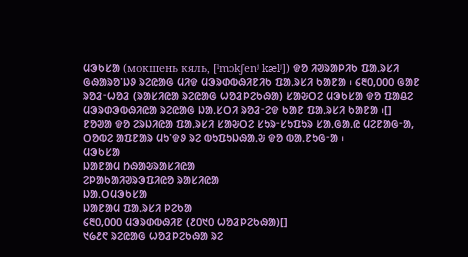ᱢᱳᱠᱥᱟ (мокшень кяль, [ˡmɔkʃenʲ kælʲ]) ᱫᱚ ᱤᱣᱨᱟᱞᱤᱠ ᱯᱟᱹᱨᱥᱤ ᱜᱷᱟᱨᱚᱸᱡᱽ ᱨᱮᱭᱟᱜ ᱢᱤᱫ ᱢᱳᱨᱰᱵᱷᱤᱱᱤᱠ ᱯᱟᱹᱨᱥᱤ ᱠᱟᱱᱟ ᱾ ᱔᱓᱐,᱐᱐᱐ ᱜᱟᱱ ᱨᱚᱲᱼᱦᱚᱲ (ᱨᱟᱥᱤᱭᱟ ᱨᱮᱭᱟᱜ ᱦᱚᱲᱞᱮᱠᱷᱟ) ᱥᱟᱶᱛᱮ ᱢᱳᱠᱥᱟ ᱫᱚ ᱯᱟᱪᱮ ᱢᱳᱨᱰᱳᱵᱷᱤᱭᱟ ᱨᱮᱭᱟᱜ ᱡᱟᱹᱥᱛᱤ ᱨᱚᱲᱼᱮᱫ ᱠᱟᱱ ᱯᱟᱹᱨᱥᱤ ᱠᱟᱱᱟ ᱾[] ᱱᱚᱣᱟ ᱫᱚ ᱮᱨᱡᱤᱭᱟ ᱯᱟᱹᱨᱥᱤ ᱥᱟᱶᱛᱮ ᱥᱩᱨᱼᱥᱩᱯᱩᱨ ᱥᱟᱹᱜᱟᱹᱭ ᱢᱮᱱᱟᱜᱼᱟ, ᱛᱚᱵᱮ ᱟᱯᱱᱟᱨ ᱢᱩᱸᱫᱽ ᱨᱮ ᱵᱩᱯᱩᱡᱷᱟᱹᱶ ᱫᱚ ᱵᱟᱹᱱᱩᱜᱼᱟ ᱾
ᱢᱳᱠᱥᱟ
ᱡᱟᱱᱟᱢ ᱴᱷᱟᱶᱨᱟᱥᱤᱭᱟ
ᱮᱞᱟᱠᱟᱤᱣᱨᱳᱯᱤᱭᱚ ᱨᱟᱥᱤᱭᱟ
ᱡᱟᱹᱛᱢᱳᱠᱥᱟ
ᱡᱟᱱᱟᱢ ᱯᱟᱹᱨᱥᱤ ᱞᱮᱠᱟ
᱔᱓᱐,᱐᱐᱐ ᱢᱳᱨᱰᱵᱷᱤᱱ (᱒᱐᱑᱐ ᱦᱚᱲᱞᱮᱠᱷᱟ)[]
᱑᱙᱒᱖ ᱨᱮᱭᱟᱜ ᱦᱚᱲᱞᱮᱠᱷᱟ ᱨᱮ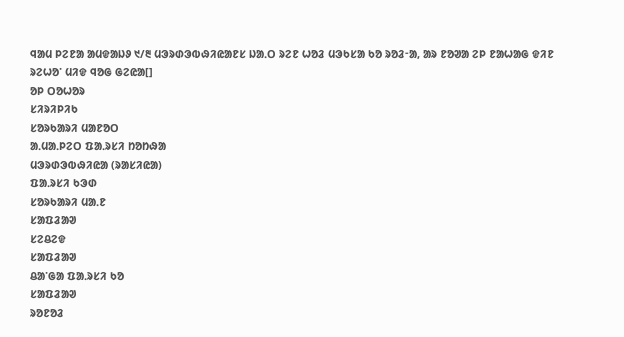ᱧᱟᱢ ᱞᱮᱱᱟ ᱟᱢᱫᱟᱡᱽ ᱑/᱓ ᱢᱳᱨᱰᱳᱵᱷᱤᱭᱟᱱᱥ ᱡᱟᱹᱛ ᱨᱮᱱ ᱦᱚᱲ ᱢᱳᱠᱥᱟ ᱠᱚ ᱨᱚᱲᱼᱟ, ᱟᱨ ᱱᱚᱣᱟ ᱮᱞ ᱱᱟᱦᱟᱜ ᱫᱤᱱ ᱨᱮᱦᱚᱸ ᱢᱤᱫ ᱧᱚᱜ ᱜᱮᱭᱟ[]
ᱚᱞ ᱛᱚᱦᱚᱨ
ᱥᱤᱨᱤᱞᱤᱠ
ᱥᱚᱨᱠᱟᱨᱤ ᱢᱟᱱᱚᱛ
ᱟᱹᱢᱟᱹᱞᱮᱛ ᱯᱟᱹᱨᱥᱤ ᱴᱚᱴᱷᱟ
ᱢᱳᱨᱰᱳᱵᱷᱤᱭᱟ (ᱨᱟᱥᱤᱭᱟ)
ᱯᱟᱹᱨᱥᱤ ᱠᱳᱰ
ᱥᱚᱨᱠᱟᱨᱤ ᱢᱟᱹᱱ
ᱥᱟᱯᱲᱟᱣ
ᱥᱮᱪᱮᱫ
ᱥᱟᱯᱲᱟᱣ
ᱪᱟᱸᱜᱟ ᱯᱟᱹᱨᱥᱤ ᱠᱚ
ᱥᱟᱯᱲᱟᱣ
ᱨᱚᱱᱚᱲ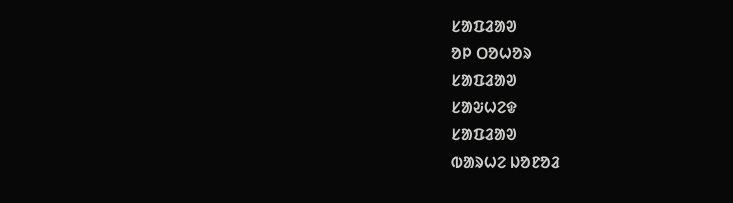ᱥᱟᱯᱲᱟᱣ
ᱚᱞ ᱛᱚᱦᱚᱨ
ᱥᱟᱯᱲᱟᱣ
ᱥᱟᱶᱦᱮᱫ
ᱥᱟᱯᱲᱟᱣ
ᱵᱟᱨᱦᱮ ᱡᱚᱱᱚᱲ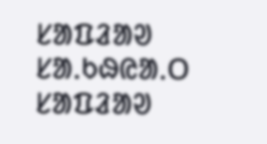ᱥᱟᱯᱲᱟᱣ
ᱥᱟᱹᱠᱷᱭᱟᱹᱛ
ᱥᱟᱯᱲᱟᱣ